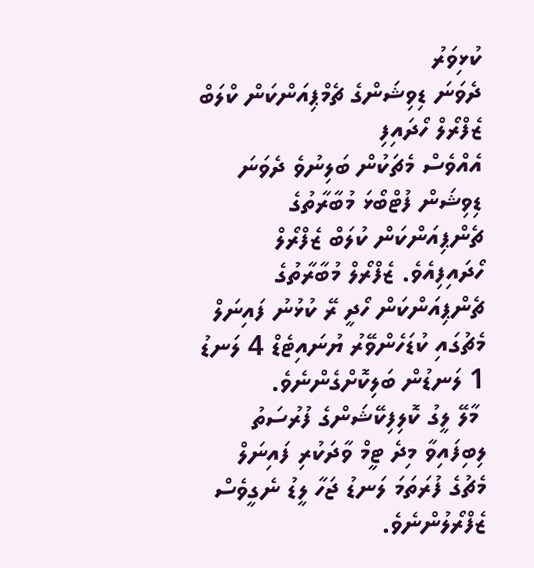ކުޅިވަރު
ދެވަނަ ޑިވިޝަންގެ ޗެމްޕިއަންކަން ކްލަބް ޒެފްރޯލް ހޯދައިފި
އެއްވެސް މެޗަކުން ބަލިނުވެ ދެވަނަ ޑިވިޝަން ފުޓްބޯޅަ މުބާރާތުގެ ޗެންޕިއަންކަން ކުލަބް ޒެފްރޯލް ހޯދައިފިއެވެ. ޒެފްރޯލް މުބާރާތުގެ ޗެންޕިއަންކަން ހޯދީ ރޭ ކުޅުނު ފައިނަލް މެޗުގައި ކުޑަހެންވޭރު ޔުނައިޓެޑް 4 ލަނޑު 1 ލަނޑުން ބަލިކޮށްގެންނެވެ.
 މާލޭ ލީގު ކޮލިފިކޭޝަންގެ ފުރުސަތު ލިބިފައިވާ މިދެ ޓީމް ވާދަކުރި ފައިނަލް މެޗުގެ ފުރަތަމަ ލަނޑު ޖަހާ ލީޑު ނެގީވެސް ޒެފްރޯލުންނެވެ.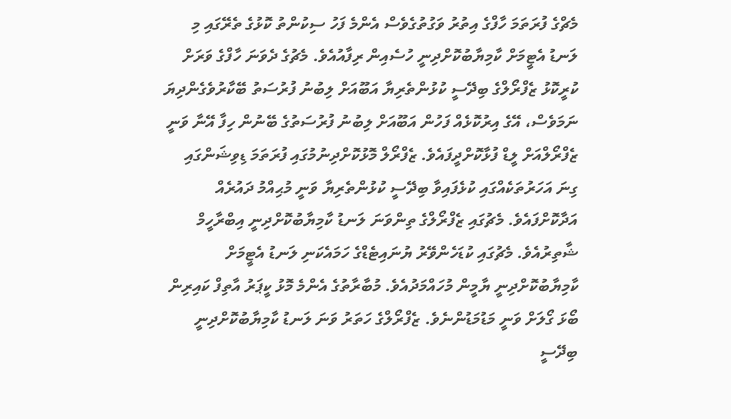މެޗްގެ ފުރަތަމަ ހާފްގެ އިތުރު ވަގުތުގެވެސް އެންމެ ފަހު ސިކުންތު ކޮޅުގެ ތެރޭގައި މި ލަނޑު އެޓީމަށް ކާމިޔާބުކޮށްދިނީ ހުސެއިން ރިފާއުއެވެ. މެޗުގެ ދެވަނަ ހާފްގެ ވަރަށް ކުރީކޮޅު ޒެފްރޯލްގެ ބިދޭސީ ކުޅުންތެރިޔާ އަބޫއަށް ލިބުނު ފުރުސަތު ބޭކާރުވެގެންދިޔަ ނަމަވެސް، އޭގެ އިރުކޮޅެއް ފަހުން އަބޫއަށް ލިބުނު ފުރުސަތުގެ ބޭނުން ހިފާ އޭނާ ވަނީ ޒެފްރޯލްއަށް ލީޑް ފުޅާކޮށްދީފައެވެ. ޒެފްރޯލް މޮޅުކޮށްދިނުމުގައި ފުރަތަމަ ޑިވިޝަންގައި ގިނަ އަހަރުތަކެއްގައި ކުޅެފައިވާ ބިދޭސީ ކުޅުންތެރިޔާ ވަނީ މުޙިއްމު ދައުރެއް އަދާކޮށްފައެވެ. މެޗުގައި ޒެފްރޯލްގެ ތިންވަނަ ލަނޑު ކާމިޔާބުކޮށްދިނީ އިބްރާހީމް ޝާތިރުއެވެ. މެޗުގައި ކުޑަހެންވޭރު ޔުނައިޓެޑްގެ ހަމައެކަނި ލަނޑު އެޓީމަށް ކާމިޔާބުކޮށްދިނީ ޔާމީން މުހައްމަދުއެވެ. މުބާރާތުގެ އެންމެ މޮޅު ކީޕަރު އާތިފް ކައިރިން ބޯޅަ ގޯލަށް ވަނީ މަޑުމަޑުންނެވެ. ޒެފްރޯލްގެ ހަތަރު ވަނަ ލަނޑު ކާމިޔާބުކޮށްދިނީ ބިދޭސީ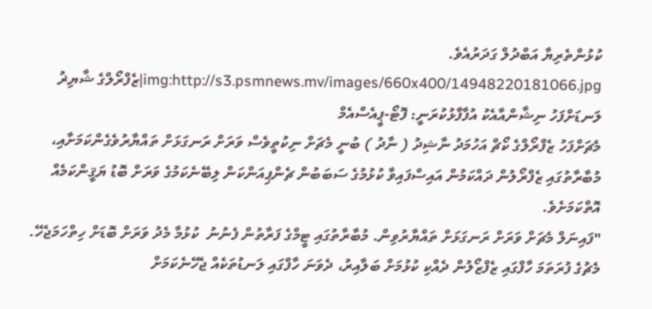ކުޅުންތެރިޔާ އަބްދުލް ގަދަރުއެވެ.
img:http://s3.psmnews.mv/images/660x400/14948220181066.jpg|ޒެފްރޯލްގެ ޝާޔިޜު ލަނޑަށްފަހު ނިޝާންއާއެކު އުފާފާޅުކުރަނީ: ފޮޓޯ-ޕީއެސްއެމް
މެޗަށްފަހު ޒެފްރޯލްގެ ކޯޗް އަހުމަދު ނާޝިދު ( ނާދު ) ބުނީ މެޗަށް ނިކުތީވެސް ވަރަށް ރަނގަޅަށް ތައްޔާރުވެގެންކަމަށާއި، މުބާރާތުގައި ޒެފްރޯލުން ދައްކަމުން އައިސްފައިވާ ކުޅުމުގެ ސަބަބުން ޗެންޕިއަންކަން ލިބޭނެކަމުގެ ވަރަށް ބޮޑު ޔަޤީންކަމެއް އޮތްކަމަށެވެ.
"ފައިނަލް މެޗަށް ވަރަށް ރަނގަޅަށް ތައްޔާރުވިން. މުބާރާތުގައި ޓީމްގެ ފަރާތުން ފެނުނު  ކުޅުމާ މެދު ވަރަށް ބޮޑަށް ހިތްހަމަޖެހޭ. މެޗުގެ ފުރަތަމަ ހާފްގައި ޒެފްޒޯލުން ދެއްކި ކުޅުމަށް ބަލާއިރު، ދެވަނަ ހާފްގައި ލަނޑުތަކެއް ޖެހޭނެކަމަށް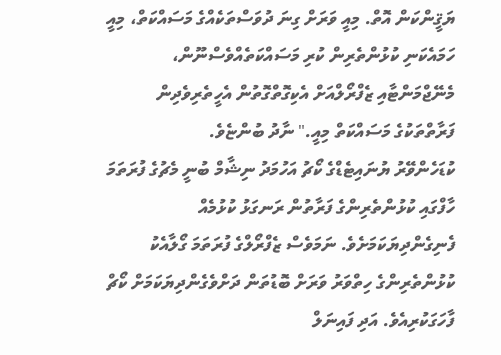ޔަޤީންކަން އޮތް. މިއީ ވަރަށް ގިނަ ދުވަސްތަކެއްގެ މަސައްކަތް، މިއީ ހަމައެކަނި ކުޅުންތެރިން ކުރި މަސައްކަތެއްވެސްނޫން، މެނޭޖްމަންޓާއި ޒެފްރޯލްއަށް އެކިގޮތްގޮތުން އެހީތެރިވެދިން ފަރާތްތަކުގެ މަސައްކަތް މިއީ." ނާދު ބުންޏެވެ.
ކުޑަހެންވޭރު ޔުނައިޓެޑްގެ ކޯޗު އަހުމަދު ނިޝާމް ބުނީ މެޗުގެ ފުރަތަމަ ހާފްގައި ކުޅުންތެރިންގެ ފަރާތުން ރަނގަޅު ކުޅުމެއް ފެނިގެންދިޔަކަމަށެވެ. ނަމަވެސް ޒެފްރޯލްގެ ފުރަތަމަ ގޯލާއެކު ކުޅުންތެރިންގެ ހިތްވަރު ވަރަށް ބޮޑުތަން ދަށްވެގެންދިޔަކަމަށް ކޯޗް ފާހަގަކުރިއެވެ. އަދި ފައިނަލް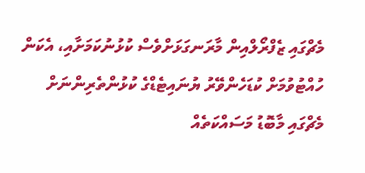މެޗްގައި ޒެފްރޯލްއިން މާރަނގަޅަށްވެސް ކުޅުނުކަމަށާއި، އެކަން ހުއްޓުވުމަށް ކުޑަހެންވޭރު ޔުނައިޓެޑްގެ ކުޅުންތެރިންނަށް މެޗްގައި މާބޮޑު މަސައްކަތެއް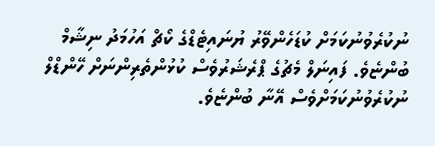ނުކުރެވުނުކަމަށް ކުޑަހެންވޭރު ޔުނައިޓެޑްގެ ކޯޗް އަހުމަދު ނިޝާމް ބުންޏެވެ. ފައިނަލް މެޗުގެ ޕްރެޝަރުވެސް ކުޅުންތެރިންނަށް ހޭންޑްލް ނުކުރެވުނުކަމަށްވެސް އޭނާ ބުންޏެވެ.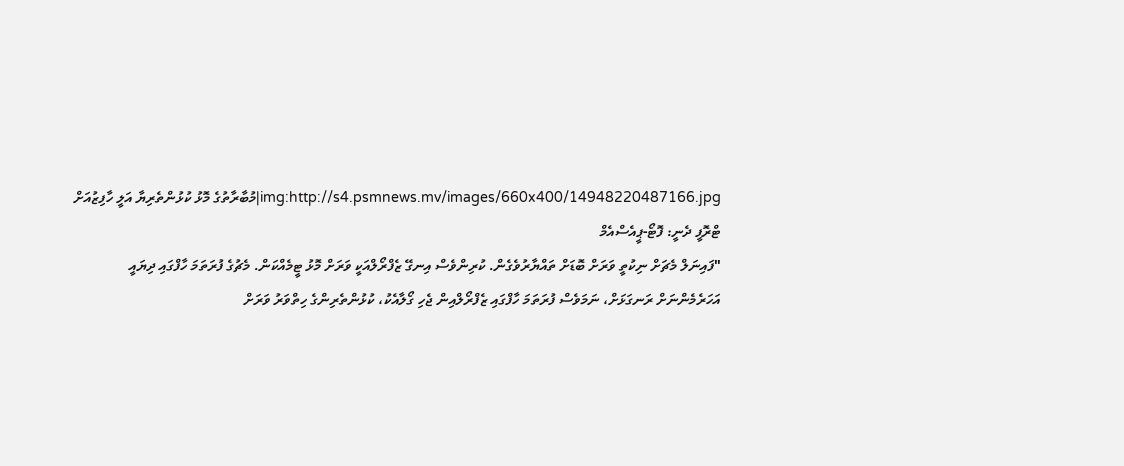img:http://s4.psmnews.mv/images/660x400/14948220487166.jpg|މުބާރާތުގެ މޮޅު ކުޅުންތެރިޔާ އަލީ ހާފިޒުއަށް ޓްރޮފީ ދެނީ: ފޮޓޯ-ޕީއެސްއެމް
"ފައިނަލް މެޗަށް ނިކުތީ ވަރަށް ބޮޑަށް ތައްޔާރުވެގެން. ކުރިންވެސް އިނގޭ ޒެފްރޯލްއަކީ ވަރަށް މޮޅު ޓީމެއްކަން. މެޗުގެ ފުރަތަމަ ހާފްގައި ދިޔައީ  އަހަރެމެންނަށް ރަނގަޅަށް، ނަމަވެސް ފުރަތަމަ ހާފްގައި ޒެފްރޯލްއިން ޖެހި ގޯލާއެކު، ކުޅުންތެރިންގެ ހިތްވަރު ވަރަށް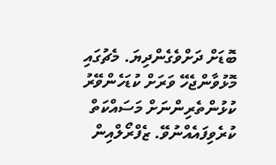ބޮޑަށް ދަށްވެގެންދިޔަ. މެޗުގައި މޮޅުވާންޖެހޭ ވަރަށް ކުޑަހެންވޭރު ކުޅުންތެރިންނަށް މަސައްކަތް ކުރެވިފައެއްނުވޭ. ޒެފްރޯލްއިން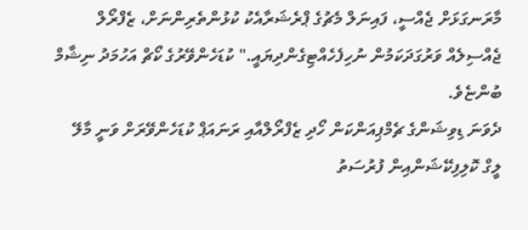މާރަނގަޅަށް ޖެއްސީ، ފައިނަލް މެޗުގެ ޕްރެޝަރާއެކު ކުޅުންތެރިންނަށް، ޒެފްރޯލް ޖެއްސިލެއް ވަރުގަދަކަމުން ނުހިފެހެއްޓިގެންދިޔައީ." ކުޑަހެންވޭރުގެ ކޯޗް އަހުމަދު ނިޝާމް ބުންޏެވެ.
ދެވަނަ ޑިވިޝަންގެ ޗެމްޕިއަންކަން ހޯދި ޒެފްރޯލްއާއި ރަނައަޕް ކުޑަހެންވޭރަށް ވަނީ މާލޭ ލީގް ކޮލިފިކޭޝަންއިން ފުރުސަތު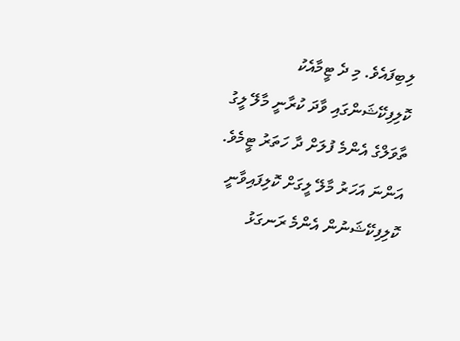ލިބިފައެވެ. މި ދެ ޓީމާއެކު ކޮލިފިކޭޝަންގައި ވާދަ ކުރާނީ މާލޭ ލީގު ތާވަލްގެ އެންމެ ފުލަށް ދާ ހަތަރު ޓީމެވެ. އަންނަ އަހަރު މާލޭ ލީގަށް ކޮލިފައިވާނީ ކޮލިފިކޭޝަނުން އެންމެ ރަނގަޅު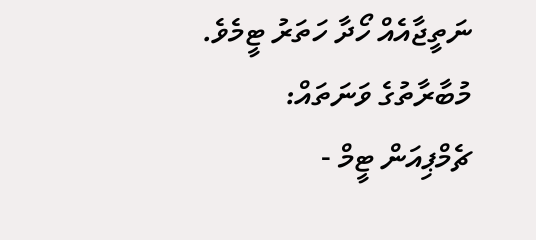ނަތީޖާއެއް ހޯދާ ހަތަރު ޓީމެވެ.
މުބާރާތުގެ ވަނަތައް:
ޗެމްޕިއަން ޓީމް -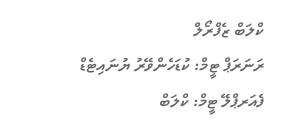ކްލަބް ޒެފްރޯލް
ރަނަރަޕް ޓީމް: ކުޑަހެންވޭރު ޔުނައިޓެޑް
ފެއަރޕްލޭ ޓީމް: ކްލަބް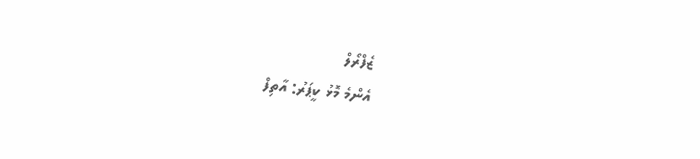ޒެފްރޯލް
އެންމެ މޮޅު ކީޕަރު: އާތިފް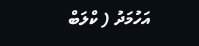އަހުމަދު ( ކްލަބް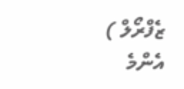ޒެފްރޯލް )
އެންމެ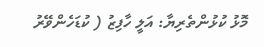މޮޅު ކުޅުންތެރިޔާ: އަލީ ހާފިޒު ( ކުޑަހެންވޭރު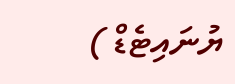ޔުނައިޓެޑް )